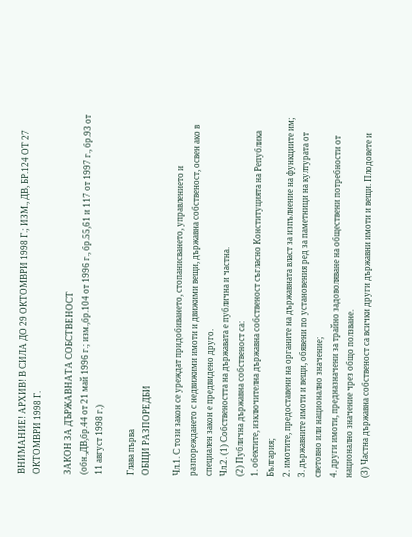ВНИМАНИЕ! АРХИВ! В СИЛА ДО 29 ОКТОМВРИ 1998 Г.; ИЗМ., ДВ, БР.124 ОТ 27 ОКТОМВРИ 1998 Г.

ЗАКОН ЗА ДЪРЖАВНАТА СОБСТВЕНОСТ
(обн.,ДВ,бр.44 от 21 май 1996 г.; изм.,бр.104 от 1996 г., бр.55,61 и 117 от 1997 г., бр.93 от 11 август 1998 г.)

Глава първа
ОБЩИ РАЗПОРЕДБИ

Чл.1. С този закон се уреждат придобиването, стопанисването, управлението и разпореждането с недвижими имоти и движими вещи, държавна собственост, освен ако в специален закон е предвидено друго.
Чл.2. (1) Собствеността на държавата е публична и частна.
(2) Публична държавна собственост са:
1. обектите, изключителна държавна собственост съгласно Конституцията на Република България;
2. имотите, предоставени на органите на държавната власт за изпълнение на функциите им;
3. държавните имоти и вещи, обявени по установения ред за паметници на културата от световно или национално значение;
4. други имоти, предназначени за трайно задоволяване на обществени потребности от национално значение чрез общо ползване.
(3) Частна държавна собственост са всички други държавни имоти и вещи. Плодовете и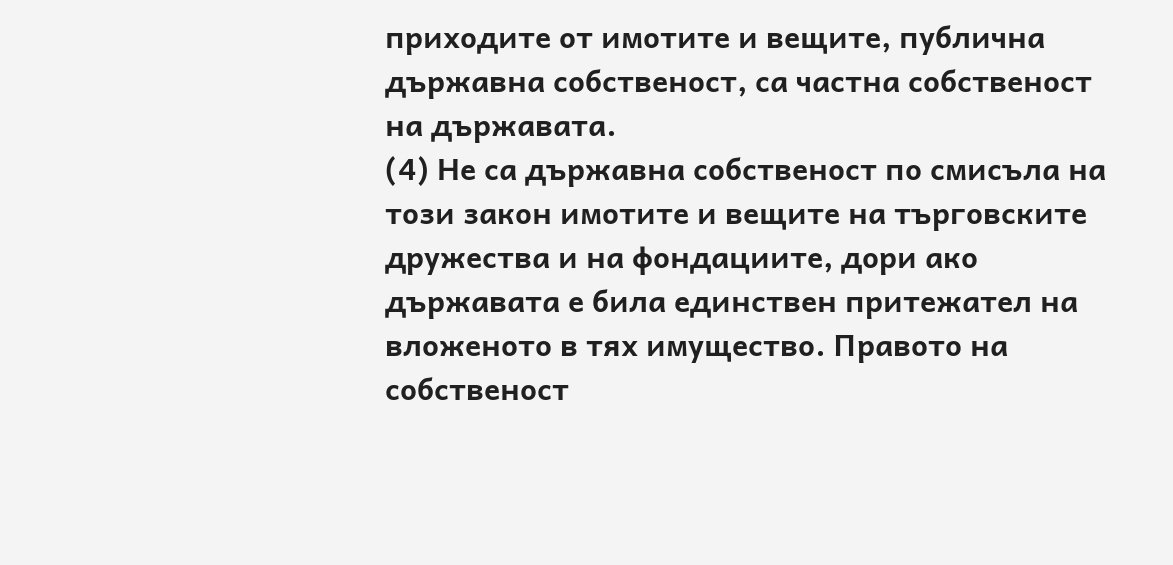приходите от имотите и вещите, публична държавна собственост, са частна собственост на държавата.
(4) Не са държавна собственост по смисъла на този закон имотите и вещите на търговските дружества и на фондациите, дори ако държавата е била единствен притежател на вложеното в тях имущество. Правото на собственост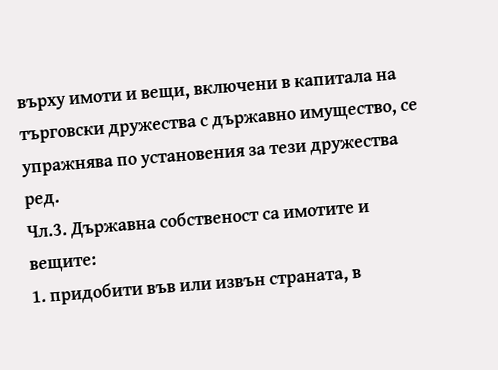върху имоти и вещи, включени в капитала на търговски дружества с държавно имущество, се упражнява по установения за тези дружества ред.
Чл.3. Държавна собственост са имотите и вещите:
1. придобити във или извън страната, в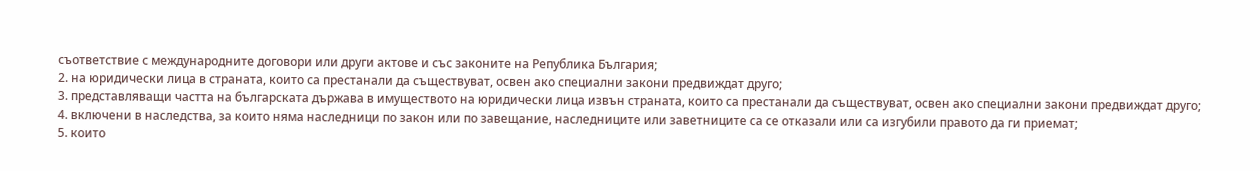съответствие с международните договори или други актове и със законите на Република България;
2. на юридически лица в страната, които са престанали да съществуват, освен ако специални закони предвиждат друго;
3. представляващи частта на българската държава в имуществото на юридически лица извън страната, които са престанали да съществуват, освен ако специални закони предвиждат друго;
4. включени в наследства, за които няма наследници по закон или по завещание, наследниците или заветниците са се отказали или са изгубили правото да ги приемат;
5. които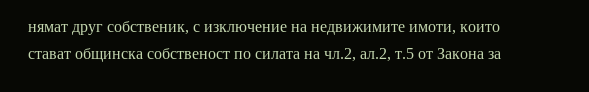нямат друг собственик, с изключение на недвижимите имоти, които стават общинска собственост по силата на чл.2, ал.2, т.5 от Закона за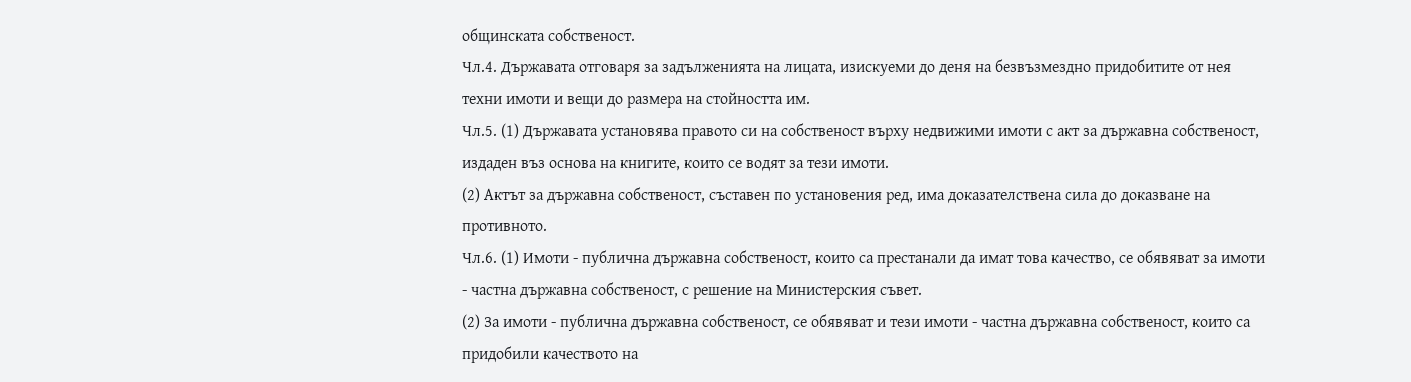общинската собственост.
Чл.4. Държавата отговаря за задълженията на лицата, изискуеми до деня на безвъзмездно придобитите от нея техни имоти и вещи до размера на стойността им.
Чл.5. (1) Държавата установява правото си на собственост върху недвижими имоти с акт за държавна собственост, издаден въз основа на книгите, които се водят за тези имоти.
(2) Актът за държавна собственост, съставен по установения ред, има доказателствена сила до доказване на противното.
Чл.6. (1) Имоти - публична държавна собственост, които са престанали да имат това качество, се обявяват за имоти - частна държавна собственост, с решение на Министерския съвет.
(2) За имоти - публична държавна собственост, се обявяват и тези имоти - частна държавна собственост, които са придобили качеството на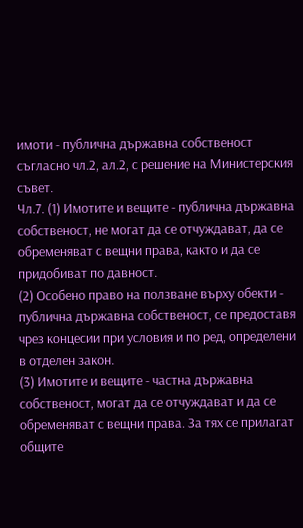имоти - публична държавна собственост съгласно чл.2, ал.2, с решение на Министерския съвет.
Чл.7. (1) Имотите и вещите - публична държавна собственост, не могат да се отчуждават, да се обременяват с вещни права, както и да се придобиват по давност.
(2) Особено право на ползване върху обекти - публична държавна собственост, се предоставя чрез концесии при условия и по ред, определени в отделен закон.
(3) Имотите и вещите - частна държавна собственост, могат да се отчуждават и да се обременяват с вещни права. За тях се прилагат общите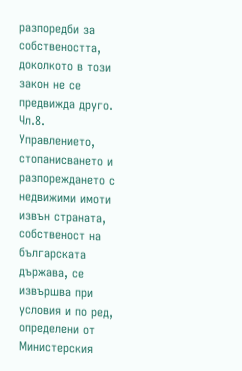разпоредби за собствеността, доколкото в този закон не се предвижда друго.
Чл.8. Управлението, стопанисването и разпореждането с недвижими имоти извън страната, собственост на българската държава, се извършва при условия и по ред, определени от Министерския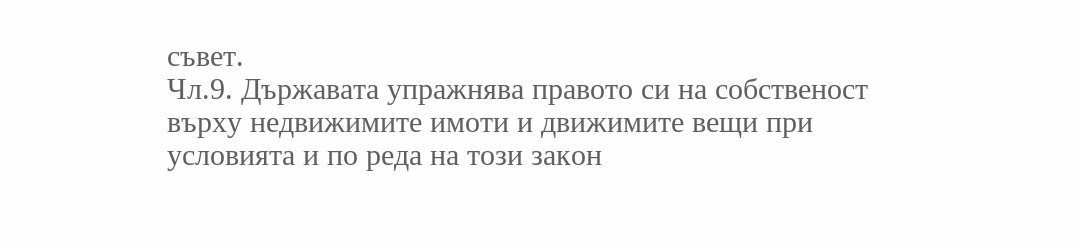съвет.
Чл.9. Държавата упражнява правото си на собственост върху недвижимите имоти и движимите вещи при условията и по реда на този закон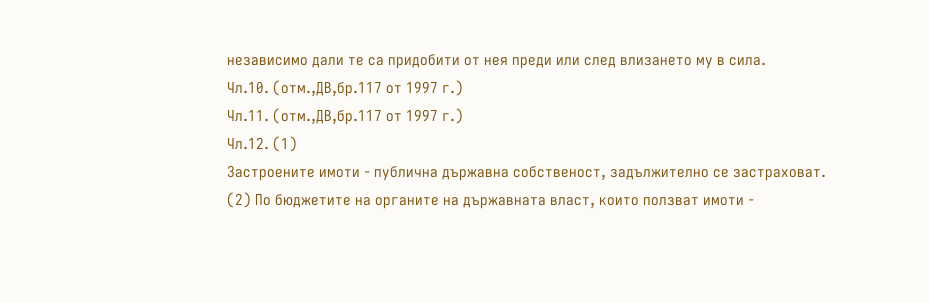независимо дали те са придобити от нея преди или след влизането му в сила.
Чл.10. (отм.,ДВ,бр.117 от 1997 г.)
Чл.11. (отм.,ДВ,бр.117 от 1997 г.)
Чл.12. (1)
Застроените имоти - публична държавна собственост, задължително се застраховат.
(2) По бюджетите на органите на държавната власт, които ползват имоти -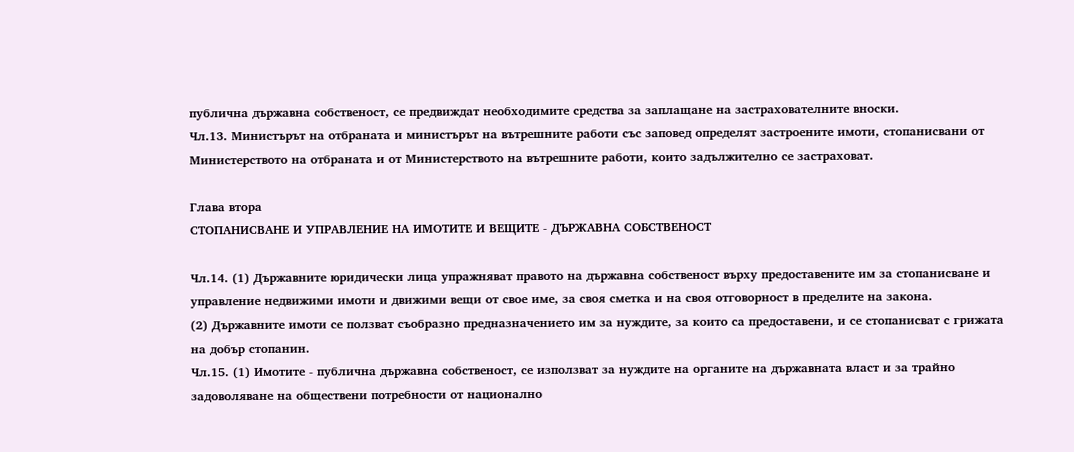публична държавна собственост, се предвиждат необходимите средства за заплащане на застрахователните вноски.
Чл.13. Министърът на отбраната и министърът на вътрешните работи със заповед определят застроените имоти, стопанисвани от Министерството на отбраната и от Министерството на вътрешните работи, които задължително се застраховат.

Глава втора
СТОПАНИСВАНЕ И УПРАВЛЕНИЕ НА ИМОТИТЕ И ВЕЩИТЕ - ДЪРЖАВНА СОБСТВЕНОСТ

Чл.14. (1) Държавните юридически лица упражняват правото на държавна собственост върху предоставените им за стопанисване и управление недвижими имоти и движими вещи от свое име, за своя сметка и на своя отговорност в пределите на закона.
(2) Държавните имоти се ползват съобразно предназначението им за нуждите, за които са предоставени, и се стопанисват с грижата на добър стопанин.
Чл.15. (1) Имотите - публична държавна собственост, се използват за нуждите на органите на държавната власт и за трайно задоволяване на обществени потребности от национално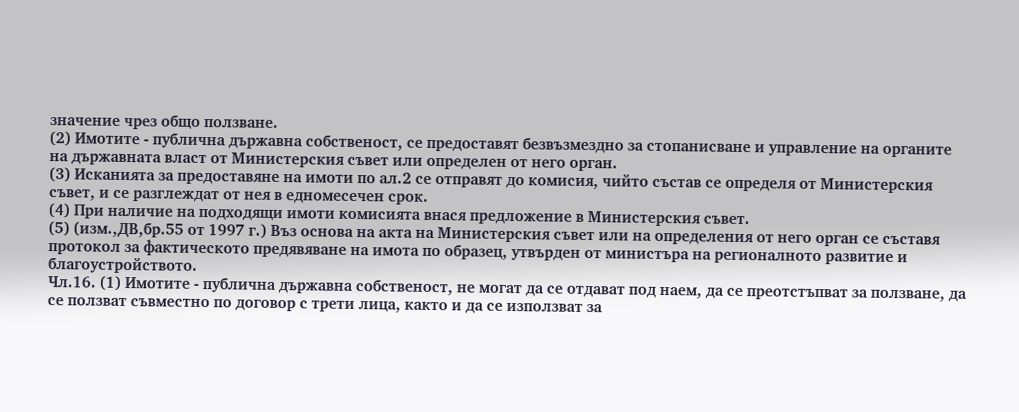значение чрез общо ползване.
(2) Имотите - публична държавна собственост, се предоставят безвъзмездно за стопанисване и управление на органите на държавната власт от Министерския съвет или определен от него орган.
(3) Исканията за предоставяне на имоти по ал.2 се отправят до комисия, чийто състав се определя от Министерския съвет, и се разглеждат от нея в едномесечен срок.
(4) При наличие на подходящи имоти комисията внася предложение в Министерския съвет.
(5) (изм.,ДВ,бр.55 от 1997 г.) Въз основа на акта на Министерския съвет или на определения от него орган се съставя протокол за фактическото предявяване на имота по образец, утвърден от министъра на регионалното развитие и благоустройството.
Чл.16. (1) Имотите - публична държавна собственост, не могат да се отдават под наем, да се преотстъпват за ползване, да се ползват съвместно по договор с трети лица, както и да се използват за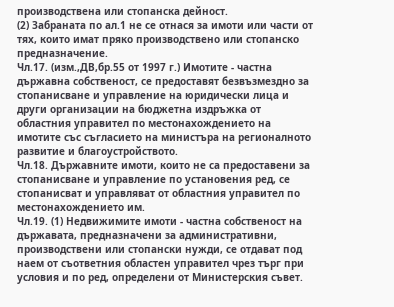производствена или стопанска дейност.
(2) Забраната по ал.1 не се отнася за имоти или части от тях, които имат пряко производствено или стопанско предназначение.
Чл.17. (изм.,ДВ,бр.55 от 1997 г.) Имотите - частна държавна собственост, се предоставят безвъзмездно за стопанисване и управление на юридически лица и други организации на бюджетна издръжка от областния управител по местонахождението на имотите със съгласието на министъра на регионалното развитие и благоустройството.
Чл.18. Държавните имоти, които не са предоставени за стопанисване и управление по установения ред, се стопанисват и управляват от областния управител по местонахождението им.
Чл.19. (1) Недвижимите имоти - частна собственост на държавата, предназначени за административни, производствени или стопански нужди, се отдават под наем от съответния областен управител чрез търг при условия и по ред, определени от Министерския съвет.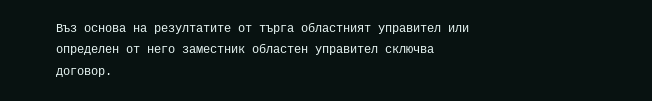Въз основа на резултатите от търга областният управител или определен от него заместник областен управител сключва договор.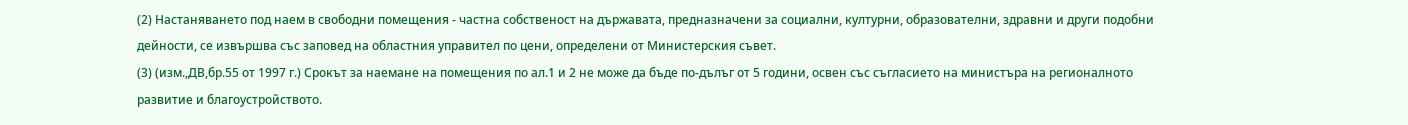(2) Настаняването под наем в свободни помещения - частна собственост на държавата, предназначени за социални, културни, образователни, здравни и други подобни дейности, се извършва със заповед на областния управител по цени, определени от Министерския съвет.
(3) (изм.,ДВ,бр.55 от 1997 г.) Срокът за наемане на помещения по ал.1 и 2 не може да бъде по-дълъг от 5 години, освен със съгласието на министъра на регионалното развитие и благоустройството.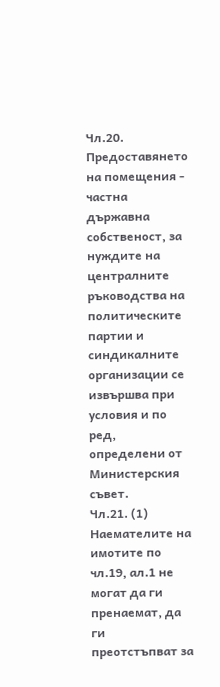Чл.20. Предоставянето на помещения - частна държавна собственост, за нуждите на централните ръководства на политическите партии и синдикалните организации се извършва при условия и по ред, определени от Министерския съвет.
Чл.21. (1) Наемателите на имотите по чл.19, ал.1 не могат да ги пренаемат, да ги преотстъпват за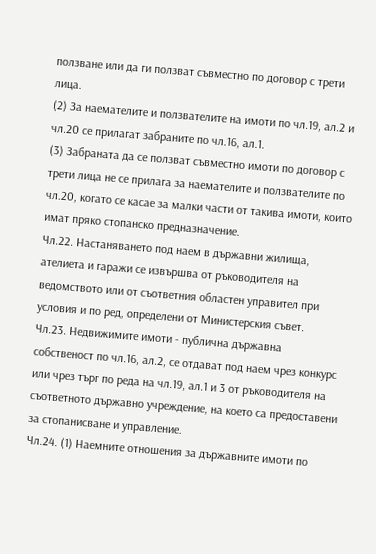ползване или да ги ползват съвместно по договор с трети лица.
(2) За наемателите и ползвателите на имоти по чл.19, ал.2 и чл.20 се прилагат забраните по чл.16, ал.1.
(3) Забраната да се ползват съвместно имоти по договор с трети лица не се прилага за наемателите и ползвателите по чл.20, когато се касае за малки части от такива имоти, които имат пряко стопанско предназначение.
Чл.22. Настаняването под наем в държавни жилища, ателиета и гаражи се извършва от ръководителя на ведомството или от съответния областен управител при условия и по ред, определени от Министерския съвет.
Чл.23. Недвижимите имоти - публична държавна собственост по чл.16, ал.2, се отдават под наем чрез конкурс или чрез търг по реда на чл.19, ал.1 и 3 от ръководителя на съответното държавно учреждение, на което са предоставени за стопанисване и управление.
Чл.24. (1) Наемните отношения за държавните имоти по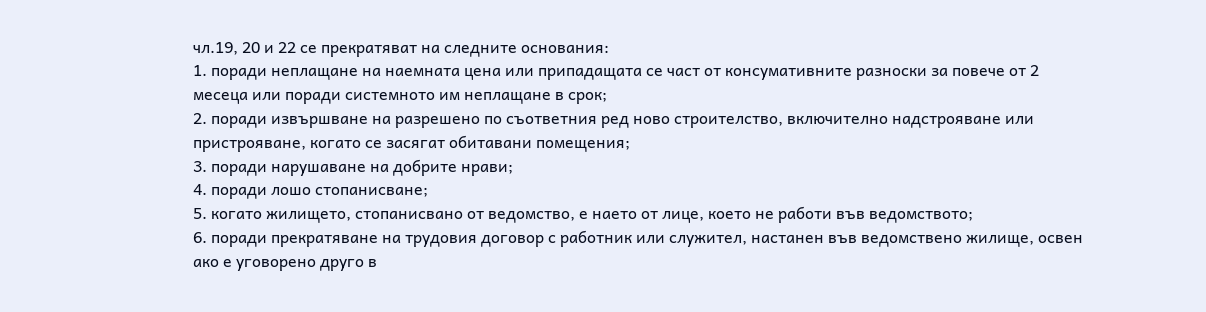чл.19, 20 и 22 се прекратяват на следните основания:
1. поради неплащане на наемната цена или припадащата се част от консумативните разноски за повече от 2 месеца или поради системното им неплащане в срок;
2. поради извършване на разрешено по съответния ред ново строителство, включително надстрояване или пристрояване, когато се засягат обитавани помещения;
3. поради нарушаване на добрите нрави;
4. поради лошо стопанисване;
5. когато жилището, стопанисвано от ведомство, е наето от лице, което не работи във ведомството;
6. поради прекратяване на трудовия договор с работник или служител, настанен във ведомствено жилище, освен ако е уговорено друго в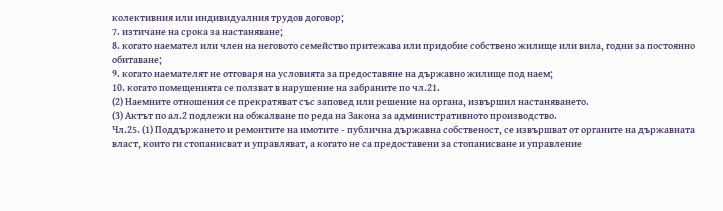колективния или индивидуалния трудов договор;
7. изтичане на срока за настаняване;
8. когато наемател или член на неговото семейство притежава или придобие собствено жилище или вила, годни за постоянно обитаване;
9. когато наемателят не отговаря на условията за предоставяне на държавно жилище под наем;
10. когато помещенията се ползват в нарушение на забраните по чл.21.
(2) Наемните отношения се прекратяват със заповед или решение на органа, извършил настаняването.
(3) Актът по ал.2 подлежи на обжалване по реда на Закона за административното производство.
Чл.25. (1) Поддържането и ремонтите на имотите - публична държавна собственост, се извършват от органите на държавната власт, които ги стопанисват и управляват, а когато не са предоставени за стопанисване и управление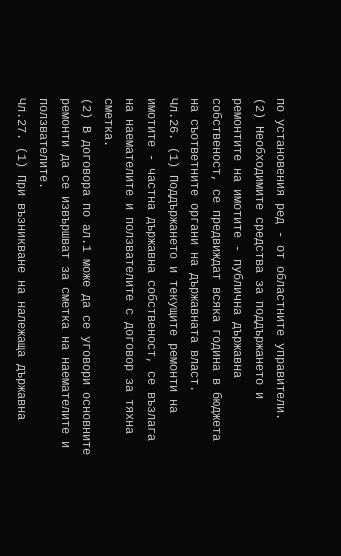по установения ред - от областните управители.
(2) Необходимите средства за поддържането и ремонтите на имотите - публична държавна собственост, се предвиждат всяка година в бюджета на съответните органи на държавната власт.
Чл.26. (1) Поддържането и текущите ремонти на имотите - частна държавна собственост, се възлага на наемателите и ползвателите с договор за тяхна сметка.
(2) В договора по ал.1 може да се уговори основните ремонти да се извършват за сметка на наемателите и ползвателите.
Чл.27. (1) При възникване на належаща държавна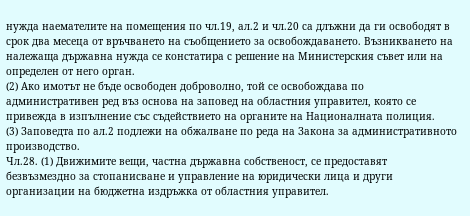нужда наемателите на помещения по чл.19, ал.2 и чл.20 са длъжни да ги освободят в срок два месеца от връчването на съобщението за освобождаването. Възникването на належаща държавна нужда се констатира с решение на Министерския съвет или на определен от него орган.
(2) Ако имотът не бъде освободен доброволно, той се освобождава по административен ред въз основа на заповед на областния управител, която се привежда в изпълнение със съдействието на органите на Националната полиция.
(3) Заповедта по ал.2 подлежи на обжалване по реда на Закона за административното производство.
Чл.28. (1) Движимите вещи, частна държавна собственост, се предоставят безвъзмездно за стопанисване и управление на юридически лица и други организации на бюджетна издръжка от областния управител.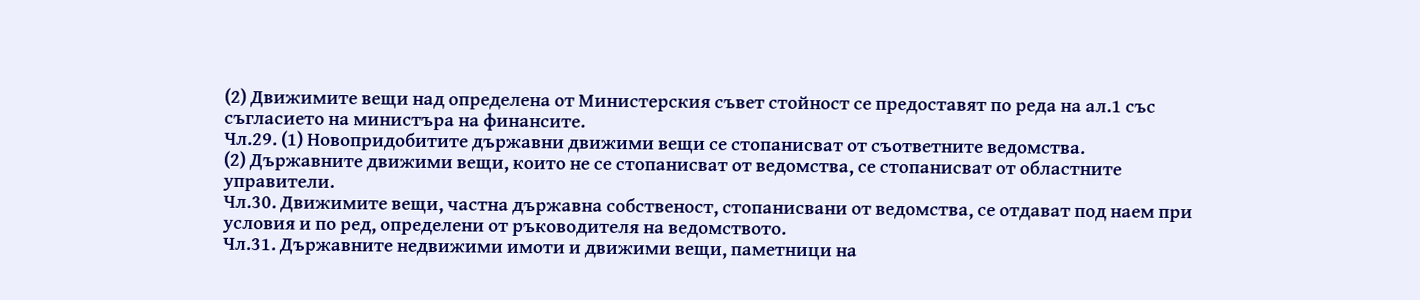(2) Движимите вещи над определена от Министерския съвет стойност се предоставят по реда на ал.1 със съгласието на министъра на финансите.
Чл.29. (1) Новопридобитите държавни движими вещи се стопанисват от съответните ведомства.
(2) Държавните движими вещи, които не се стопанисват от ведомства, се стопанисват от областните управители.
Чл.30. Движимите вещи, частна държавна собственост, стопанисвани от ведомства, се отдават под наем при условия и по ред, определени от ръководителя на ведомството.
Чл.31. Държавните недвижими имоти и движими вещи, паметници на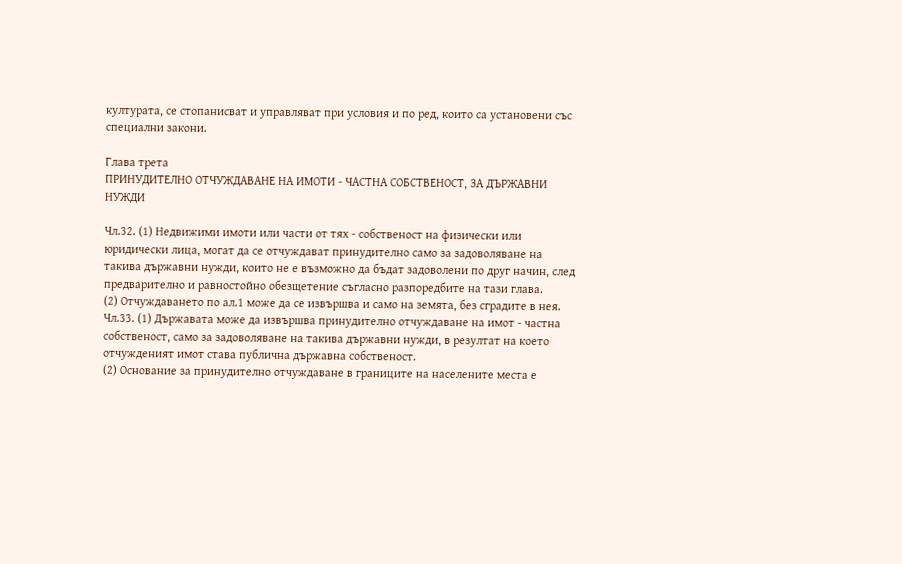културата, се стопанисват и управляват при условия и по ред, които са установени със специални закони.

Глава трета
ПРИНУДИТЕЛНО ОТЧУЖДАВАНЕ НА ИМОТИ - ЧАСТНА СОБСТВЕНОСТ, ЗА ДЪРЖАВНИ НУЖДИ

Чл.32. (1) Недвижими имоти или части от тях - собственост на физически или юридически лица, могат да се отчуждават принудително само за задоволяване на такива държавни нужди, които не е възможно да бъдат задоволени по друг начин, след предварително и равностойно обезщетение съгласно разпоредбите на тази глава.
(2) Отчуждаването по ал.1 може да се извършва и само на земята, без сградите в нея.
Чл.33. (1) Държавата може да извършва принудително отчуждаване на имот - частна собственост, само за задоволяване на такива държавни нужди, в резултат на което отчужденият имот става публична държавна собственост.
(2) Основание за принудително отчуждаване в границите на населените места е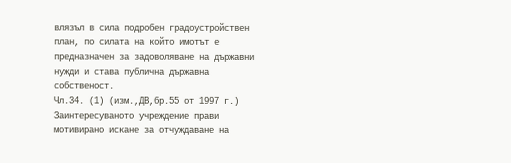влязъл в сила подробен градоустройствен план, по силата на който имотът е предназначен за задоволяване на държавни нужди и става публична държавна собственост.
Чл.34. (1) (изм.,ДВ,бр.55 от 1997 г.) Заинтересуваното учреждение прави мотивирано искане за отчуждаване на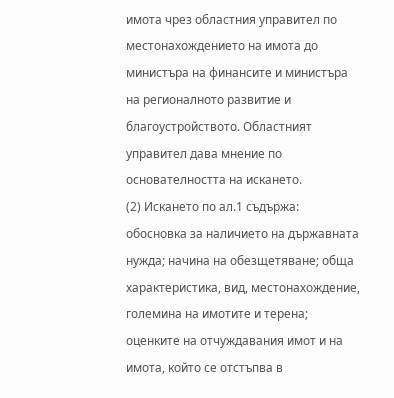имота чрез областния управител по местонахождението на имота до министъра на финансите и министъра на регионалното развитие и благоустройството. Областният управител дава мнение по основателността на искането.
(2) Искането по ал.1 съдържа: обосновка за наличието на държавната нужда; начина на обезщетяване; обща характеристика, вид, местонахождение, големина на имотите и терена; оценките на отчуждавания имот и на имота, който се отстъпва в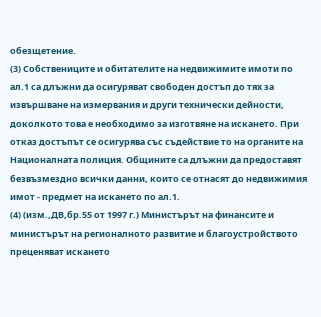обезщетение.
(3) Собствениците и обитателите на недвижимите имоти по ал.1 са длъжни да осигуряват свободен достъп до тях за извършване на измервания и други технически дейности, доколкото това е необходимо за изготвяне на искането. При отказ достъпът се осигурява със съдействие то на органите на Националната полиция. Общините са длъжни да предоставят безвъзмездно всички данни, които се отнасят до недвижимия имот - предмет на искането по ал.1.
(4) (изм.,ДВ,бр.55 от 1997 г.) Министърът на финансите и министърът на регионалното развитие и благоустройството преценяват искането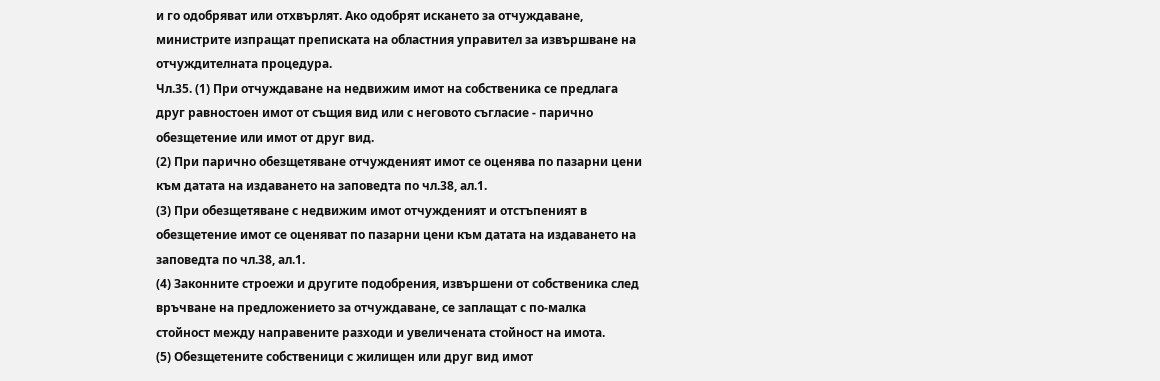и го одобряват или отхвърлят. Ако одобрят искането за отчуждаване, министрите изпращат преписката на областния управител за извършване на отчуждителната процедура.
Чл.35. (1) При отчуждаване на недвижим имот на собственика се предлага друг равностоен имот от същия вид или с неговото съгласие - парично обезщетение или имот от друг вид.
(2) При парично обезщетяване отчужденият имот се оценява по пазарни цени към датата на издаването на заповедта по чл.38, ал.1.
(3) При обезщетяване с недвижим имот отчужденият и отстъпеният в обезщетение имот се оценяват по пазарни цени към датата на издаването на заповедта по чл.38, ал.1.
(4) Законните строежи и другите подобрения, извършени от собственика след връчване на предложението за отчуждаване, се заплащат с по-малка стойност между направените разходи и увеличената стойност на имота.
(5) Обезщетените собственици с жилищен или друг вид имот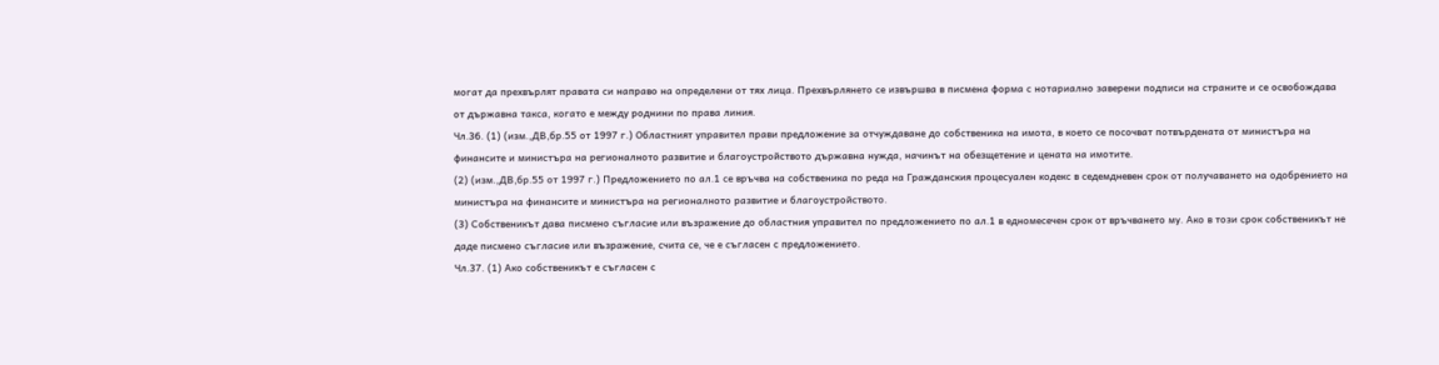могат да прехвърлят правата си направо на определени от тях лица. Прехвърлянето се извършва в писмена форма с нотариално заверени подписи на страните и се освобождава от държавна такса, когато е между роднини по права линия.
Чл.36. (1) (изм.,ДВ,бр.55 от 1997 г.) Областният управител прави предложение за отчуждаване до собственика на имота, в което се посочват потвърдената от министъра на финансите и министъра на регионалното развитие и благоустройството държавна нужда, начинът на обезщетение и цената на имотите.
(2) (изм.,ДВ,бр.55 от 1997 г.) Предложението по ал.1 се връчва на собственика по реда на Гражданския процесуален кодекс в седемдневен срок от получаването на одобрението на министъра на финансите и министъра на регионалното развитие и благоустройството.
(3) Собственикът дава писмено съгласие или възражение до областния управител по предложението по ал.1 в едномесечен срок от връчването му. Ако в този срок собственикът не даде писмено съгласие или възражение, счита се, че е съгласен с предложението.
Чл.37. (1) Ако собственикът е съгласен с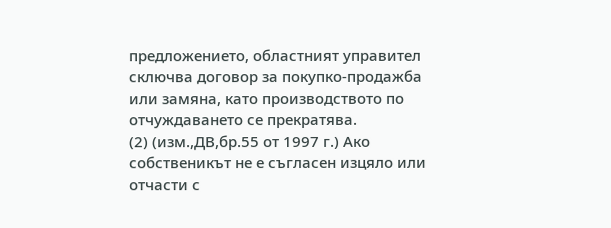предложението, областният управител сключва договор за покупко-продажба или замяна, като производството по отчуждаването се прекратява.
(2) (изм.,ДВ,бр.55 от 1997 г.) Ако собственикът не е съгласен изцяло или отчасти с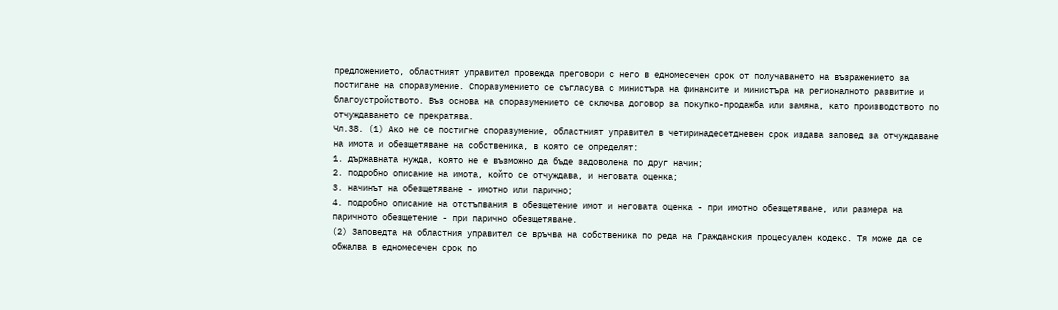предложението, областният управител провежда преговори с него в едномесечен срок от получаването на възражението за постигане на споразумение. Споразумението се съгласува с министъра на финансите и министъра на регионалното развитие и благоустройството. Въз основа на споразумението се сключва договор за покупко-продажба или замяна, като производството по отчуждаването се прекратява.
Чл.38. (1) Ако не се постигне споразумение, областният управител в четиринадесетдневен срок издава заповед за отчуждаване на имота и обезщетяване на собственика, в която се определят:
1. държавната нужда, която не е възможно да бъде задоволена по друг начин;
2. подробно описание на имота, който се отчуждава, и неговата оценка;
3. начинът на обезщетяване - имотно или парично;
4. подробно описание на отстъпвания в обезщетение имот и неговата оценка - при имотно обезщетяване, или размера на паричното обезщетение - при парично обезщетяване.
(2) Заповедта на областния управител се връчва на собственика по реда на Гражданския процесуален кодекс. Тя може да се обжалва в едномесечен срок по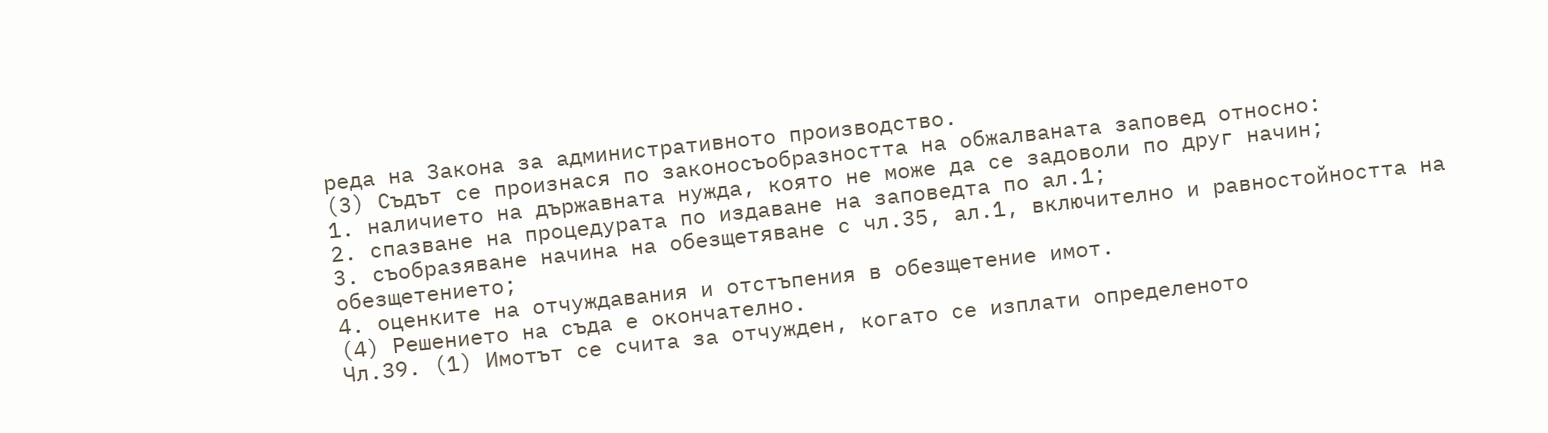реда на Закона за административното производство.
(3) Съдът се произнася по законосъобразността на обжалваната заповед относно:
1. наличието на държавната нужда, която не може да се задоволи по друг начин;
2. спазване на процедурата по издаване на заповедта по ал.1;
3. съобразяване начина на обезщетяване с чл.35, ал.1, включително и равностойността на обезщетението;
4. оценките на отчуждавания и отстъпения в обезщетение имот.
(4) Решението на съда е окончателно.
Чл.39. (1) Имотът се счита за отчужден, когато се изплати определеното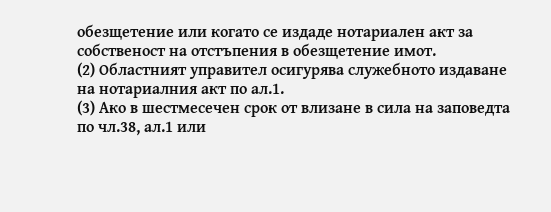обезщетение или когато се издаде нотариален акт за собственост на отстъпения в обезщетение имот.
(2) Областният управител осигурява служебното издаване на нотариалния акт по ал.1.
(3) Ако в шестмесечен срок от влизане в сила на заповедта по чл.38, ал.1 или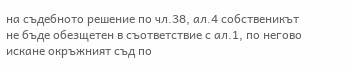на съдебното решение по чл.38, ал.4 собственикът не бъде обезщетен в съответствие с ал.1, по негово искане окръжният съд по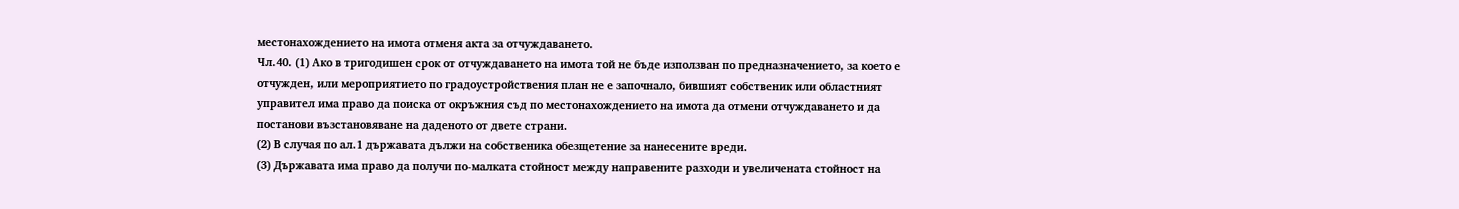местонахождението на имота отменя акта за отчуждаването.
Чл.40. (1) Ако в тригодишен срок от отчуждаването на имота той не бъде използван по предназначението, за което е отчужден, или мероприятието по градоустройствения план не е започнало, бившият собственик или областният управител има право да поиска от окръжния съд по местонахождението на имота да отмени отчуждаването и да постанови възстановяване на даденото от двете страни.
(2) В случая по ал.1 държавата дължи на собственика обезщетение за нанесените вреди.
(3) Държавата има право да получи по-малката стойност между направените разходи и увеличената стойност на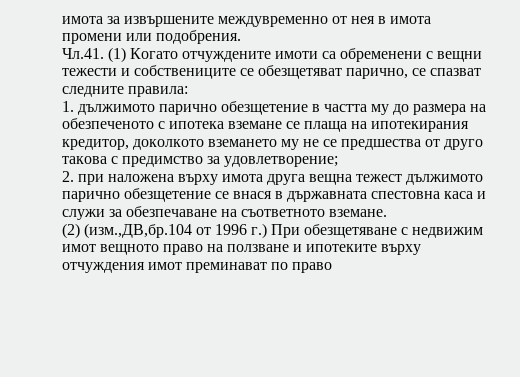имота за извършените междувременно от нея в имота промени или подобрения.
Чл.41. (1) Когато отчуждените имоти са обременени с вещни тежести и собствениците се обезщетяват парично, се спазват следните правила:
1. дължимото парично обезщетение в частта му до размера на обезпеченото с ипотека вземане се плаща на ипотекирания кредитор, доколкото вземането му не се предшества от друго такова с предимство за удовлетворение;
2. при наложена върху имота друга вещна тежест дължимото парично обезщетение се внася в държавната спестовна каса и служи за обезпечаване на съответното вземане.
(2) (изм.,ДВ,бр.104 от 1996 г.) При обезщетяване с недвижим имот вещното право на ползване и ипотеките върху отчуждения имот преминават по право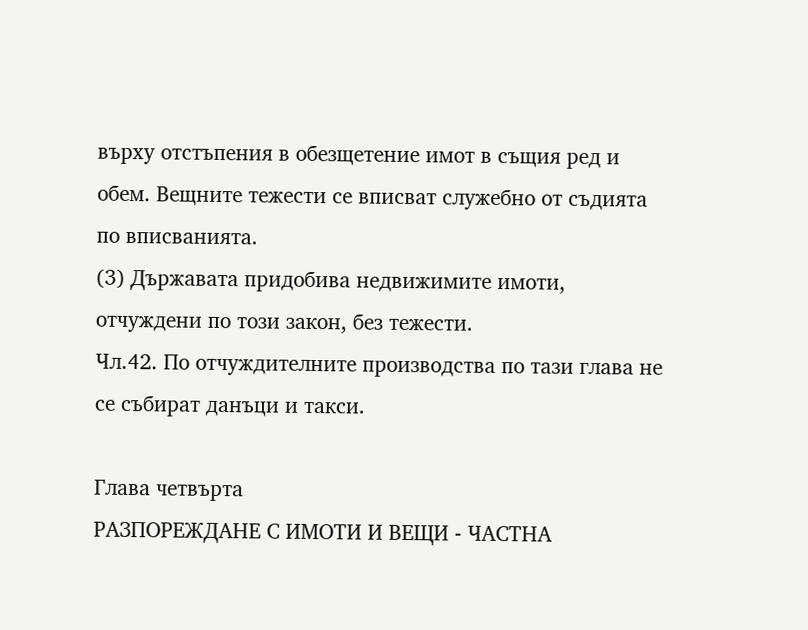върху отстъпения в обезщетение имот в същия ред и обем. Вещните тежести се вписват служебно от съдията по вписванията.
(3) Държавата придобива недвижимите имоти, отчуждени по този закон, без тежести.
Чл.42. По отчуждителните производства по тази глава не се събират данъци и такси.

Глава четвърта
РАЗПОРЕЖДАНЕ С ИМОТИ И ВЕЩИ - ЧАСТНА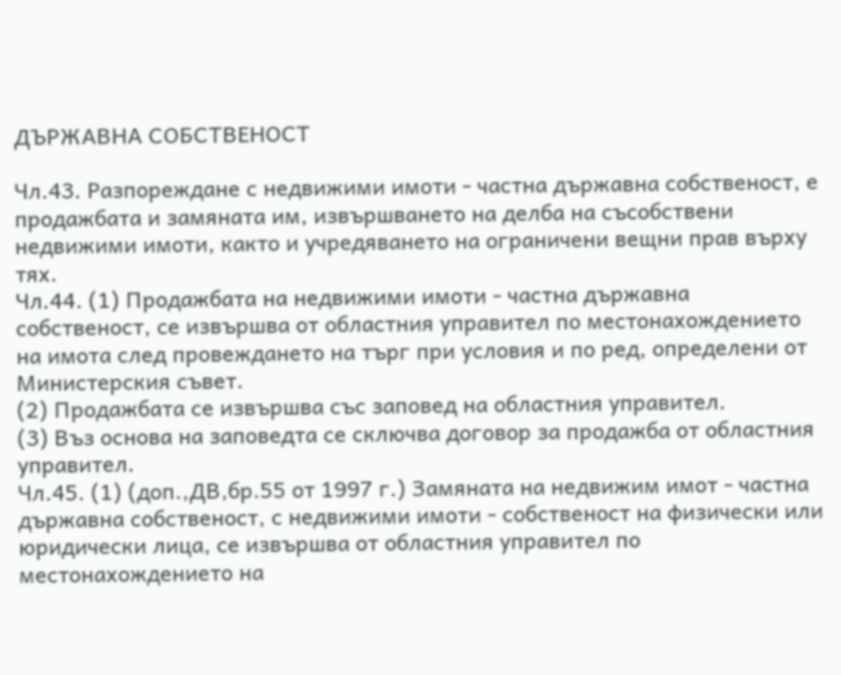ДЪРЖАВНА СОБСТВЕНОСТ

Чл.43. Разпореждане с недвижими имоти - частна държавна собственост, е продажбата и замяната им, извършването на делба на съсобствени недвижими имоти, както и учредяването на ограничени вещни прав върху тях.
Чл.44. (1) Продажбата на недвижими имоти - частна държавна собственост, се извършва от областния управител по местонахождението на имота след провеждането на търг при условия и по ред, определени от Министерския съвет.
(2) Продажбата се извършва със заповед на областния управител.
(3) Въз основа на заповедта се сключва договор за продажба от областния управител.
Чл.45. (1) (доп.,ДВ,бр.55 от 1997 г.) Замяната на недвижим имот - частна държавна собственост, с недвижими имоти - собственост на физически или юридически лица, се извършва от областния управител по местонахождението на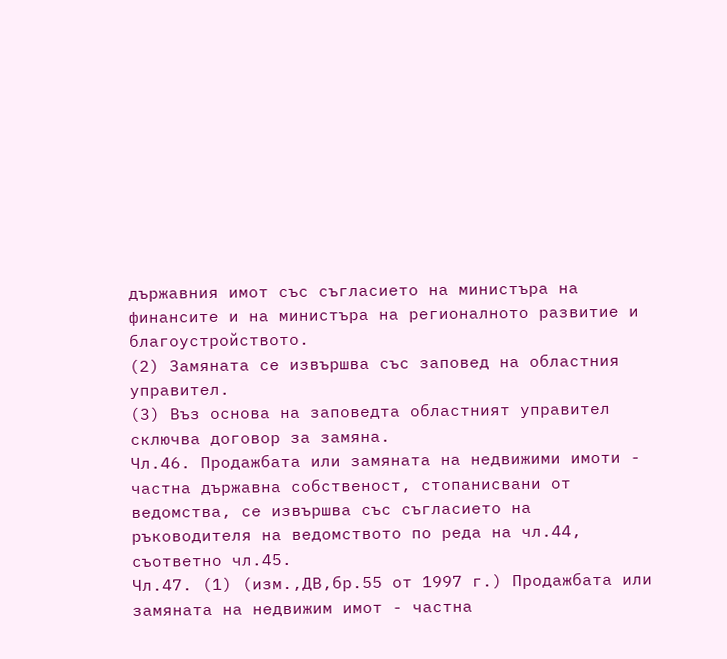държавния имот със съгласието на министъра на финансите и на министъра на регионалното развитие и благоустройството.
(2) Замяната се извършва със заповед на областния управител.
(3) Въз основа на заповедта областният управител сключва договор за замяна.
Чл.46. Продажбата или замяната на недвижими имоти - частна държавна собственост, стопанисвани от ведомства, се извършва със съгласието на ръководителя на ведомството по реда на чл.44, съответно чл.45.
Чл.47. (1) (изм.,ДВ,бр.55 от 1997 г.) Продажбата или замяната на недвижим имот - частна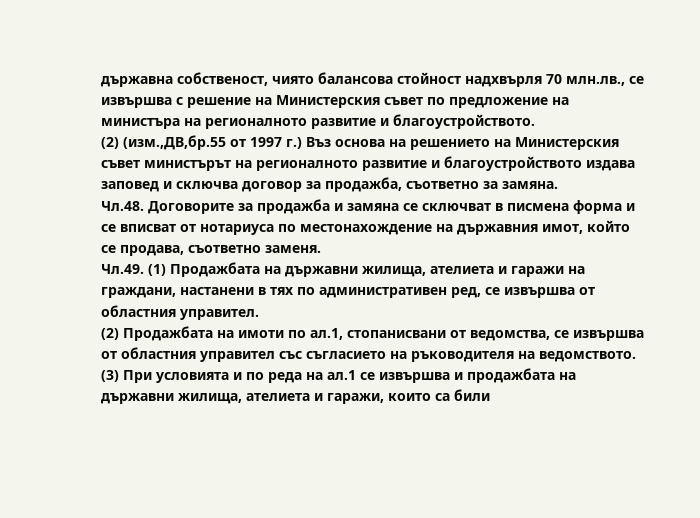държавна собственост, чиято балансова стойност надхвърля 70 млн.лв., се извършва с решение на Министерския съвет по предложение на министъра на регионалното развитие и благоустройството.
(2) (изм.,ДВ,бр.55 от 1997 г.) Въз основа на решението на Министерския съвет министърът на регионалното развитие и благоустройството издава заповед и сключва договор за продажба, съответно за замяна.
Чл.48. Договорите за продажба и замяна се сключват в писмена форма и се вписват от нотариуса по местонахождение на държавния имот, който се продава, съответно заменя.
Чл.49. (1) Продажбата на държавни жилища, ателиета и гаражи на граждани, настанени в тях по административен ред, се извършва от областния управител.
(2) Продажбата на имоти по ал.1, стопанисвани от ведомства, се извършва от областния управител със съгласието на ръководителя на ведомството.
(3) При условията и по реда на ал.1 се извършва и продажбата на държавни жилища, ателиета и гаражи, които са били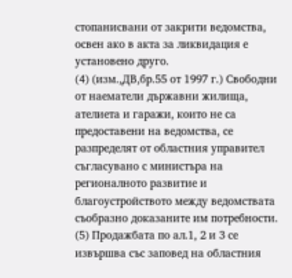стопанисвани от закрити ведомства, освен ако в акта за ликвидация е установено друго.
(4) (изм.,ДВ,бр.55 от 1997 г.) Свободни от наематели държавни жилища, ателиета и гаражи, които не са предоставени на ведомства, се разпределят от областния управител съгласувано с министъра на регионалното развитие и благоустройството между ведомствата съобразно доказаните им потребности.
(5) Продажбата по ал.1, 2 и 3 се извършва със заповед на областния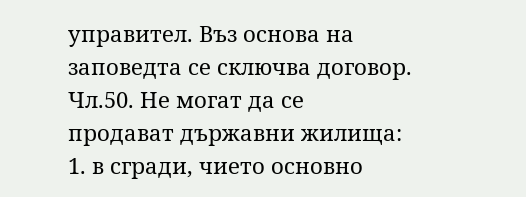управител. Въз основа на заповедта се сключва договор.
Чл.50. Не могат да се продават държавни жилища:
1. в сгради, чието основно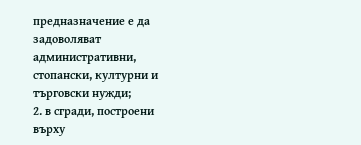предназначение е да задоволяват административни, стопански, културни и търговски нужди;
2. в сгради, построени върху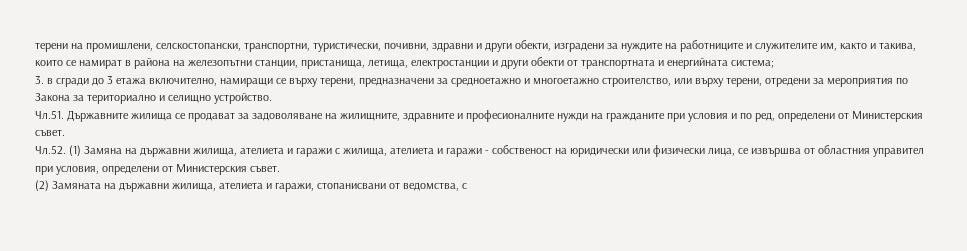терени на промишлени, селскостопански, транспортни, туристически, почивни, здравни и други обекти, изградени за нуждите на работниците и служителите им, както и такива, които се намират в района на железопътни станции, пристанища, летища, електростанции и други обекти от транспортната и енергийната система;
3. в сгради до 3 етажа включително, намиращи се върху терени, предназначени за средноетажно и многоетажно строителство, или върху терени, отредени за мероприятия по Закона за териториално и селищно устройство.
Чл.51. Държавните жилища се продават за задоволяване на жилищните, здравните и професионалните нужди на гражданите при условия и по ред, определени от Министерския съвет.
Чл.52. (1) Замяна на държавни жилища, ателиета и гаражи с жилища, ателиета и гаражи - собственост на юридически или физически лица, се извършва от областния управител при условия, определени от Министерския съвет.
(2) Замяната на държавни жилища, ателиета и гаражи, стопанисвани от ведомства, с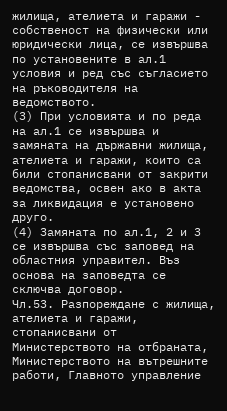жилища, ателиета и гаражи - собственост на физически или юридически лица, се извършва по установените в ал.1 условия и ред със съгласието на ръководителя на ведомството.
(3) При условията и по реда на ал.1 се извършва и замяната на държавни жилища, ателиета и гаражи, които са били стопанисвани от закрити ведомства, освен ако в акта за ликвидация е установено друго.
(4) Замяната по ал.1, 2 и 3 се извършва със заповед на областния управител. Въз основа на заповедта се сключва договор.
Чл.53. Разпореждане с жилища, ателиета и гаражи, стопанисвани от Министерството на отбраната, Министерството на вътрешните работи, Главното управление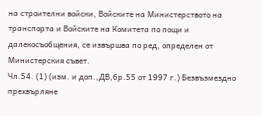на строителни войски, Войските на Министерството на транспорта и Войските на Комитета по пощи и далекосъобщения, се извършва по ред, определен от Министерския съвет.
Чл.54. (1) (изм. и доп.,ДВ,бр.55 от 1997 г.) Безвъзмездно прехвърляне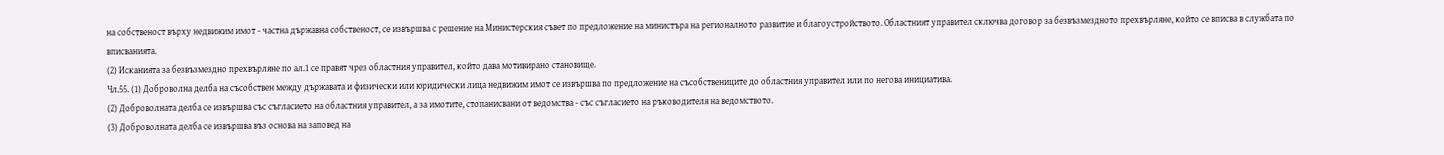на собственост върху недвижим имот - частна държавна собственост, се извършва с решение на Министерския съвет по предложение на министъра на регионалното развитие и благоустройството. Областният управител сключва договор за безвъзмездното прехвърляне, който се вписва в службата по вписванията.
(2) Исканията за безвъзмездно прехвърляне по ал.1 се правят чрез областния управител, който дава мотивирано становище.
Чл.55. (1) Доброволна делба на съсобствен между държавата и физически или юридически лица недвижим имот се извършва по предложение на съсобствениците до областния управител или по негова инициатива.
(2) Доброволната делба се извършва със съгласието на областния управител, а за имотите, стопанисвани от ведомства - със съгласието на ръководителя на ведомството.
(3) Доброволната делба се извършва въз основа на заповед на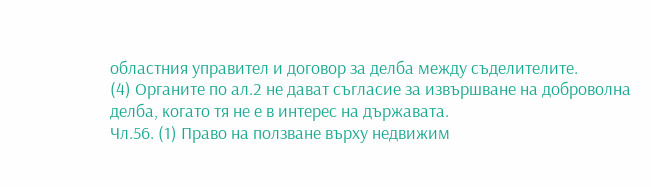областния управител и договор за делба между съделителите.
(4) Органите по ал.2 не дават съгласие за извършване на доброволна делба, когато тя не е в интерес на държавата.
Чл.56. (1) Право на ползване върху недвижим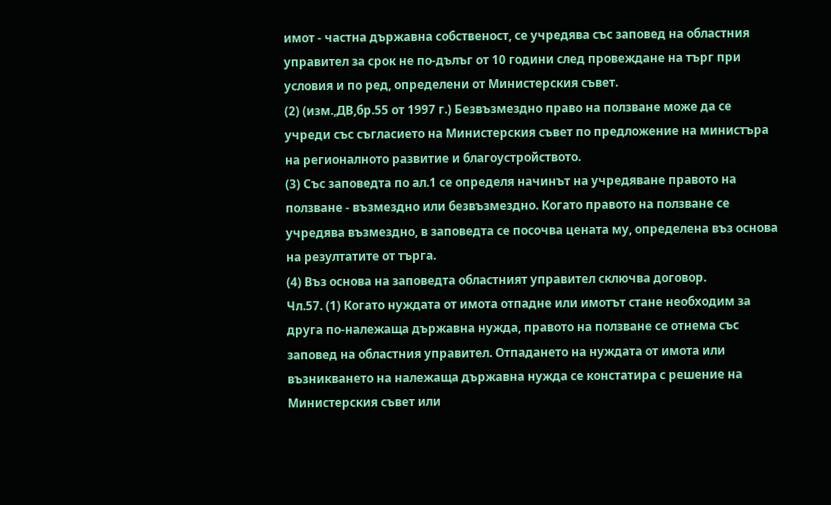имот - частна държавна собственост, се учредява със заповед на областния управител за срок не по-дълъг от 10 години след провеждане на търг при условия и по ред, определени от Министерския съвет.
(2) (изм.,ДВ,бр.55 от 1997 г.) Безвъзмездно право на ползване може да се учреди със съгласието на Министерския съвет по предложение на министъра на регионалното развитие и благоустройството.
(3) Със заповедта по ал.1 се определя начинът на учредяване правото на ползване - възмездно или безвъзмездно. Когато правото на ползване се учредява възмездно, в заповедта се посочва цената му, определена въз основа на резултатите от търга.
(4) Въз основа на заповедта областният управител сключва договор.
Чл.57. (1) Когато нуждата от имота отпадне или имотът стане необходим за друга по-належаща държавна нужда, правото на ползване се отнема със заповед на областния управител. Отпадането на нуждата от имота или възникването на належаща държавна нужда се констатира с решение на Министерския съвет или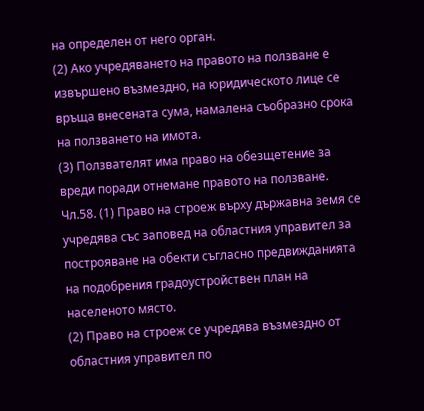на определен от него орган.
(2) Ако учредяването на правото на ползване е извършено възмездно, на юридическото лице се връща внесената сума, намалена съобразно срока на ползването на имота.
(3) Ползвателят има право на обезщетение за вреди поради отнемане правото на ползване.
Чл.58. (1) Право на строеж върху държавна земя се учредява със заповед на областния управител за построяване на обекти съгласно предвижданията на подобрения градоустройствен план на населеното място.
(2) Право на строеж се учредява възмездно от областния управител по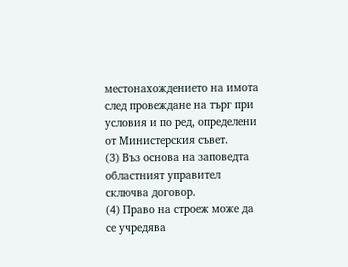местонахождението на имота след провеждане на търг при условия и по ред, определени от Министерския съвет.
(3) Въз основа на заповедта областният управител сключва договор.
(4) Право на строеж може да се учредява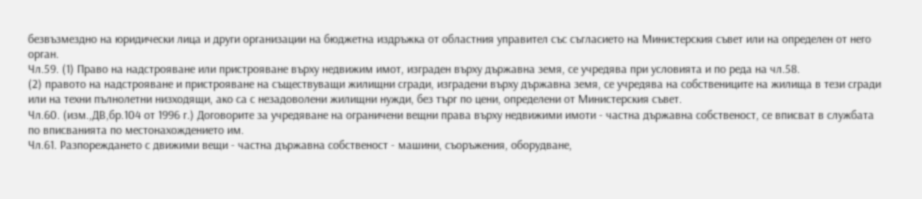безвъзмездно на юридически лица и други организации на бюджетна издръжка от областния управител със съгласието на Министерския съвет или на определен от него орган.
Чл.59. (1) Право на надстрояване или пристрояване върху недвижим имот, изграден върху държавна земя, се учредява при условията и по реда на чл.58.
(2) правото на надстрояване и пристрояване на съществуващи жилищни сгради, изградени върху държавна земя, се учредява на собствениците на жилища в тези сгради или на техни пълнолетни низходящи, ако са с незадоволени жилищни нужди, без търг по цени, определени от Министерския съвет.
Чл.60. (изм.,ДВ,бр.104 от 1996 г.) Договорите за учредяване на ограничени вещни права върху недвижими имоти - частна държавна собственост, се вписват в службата по вписванията по местонахождението им.
Чл.61. Разпореждането с движими вещи - частна държавна собственост - машини, съоръжения, оборудване,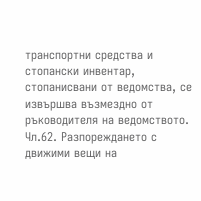транспортни средства и стопански инвентар, стопанисвани от ведомства, се извършва възмездно от ръководителя на ведомството.
Чл.62. Разпореждането с движими вещи на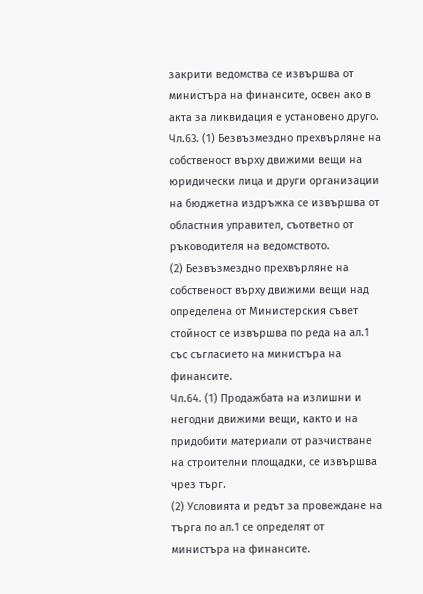закрити ведомства се извършва от министъра на финансите, освен ако в акта за ликвидация е установено друго.
Чл.63. (1) Безвъзмездно прехвърляне на собственост върху движими вещи на юридически лица и други организации на бюджетна издръжка се извършва от областния управител, съответно от ръководителя на ведомството.
(2) Безвъзмездно прехвърляне на собственост върху движими вещи над определена от Министерския съвет стойност се извършва по реда на ал.1 със съгласието на министъра на финансите.
Чл.64. (1) Продажбата на излишни и негодни движими вещи, както и на придобити материали от разчистване на строителни площадки, се извършва чрез търг.
(2) Условията и редът за провеждане на търга по ал.1 се определят от министъра на финансите.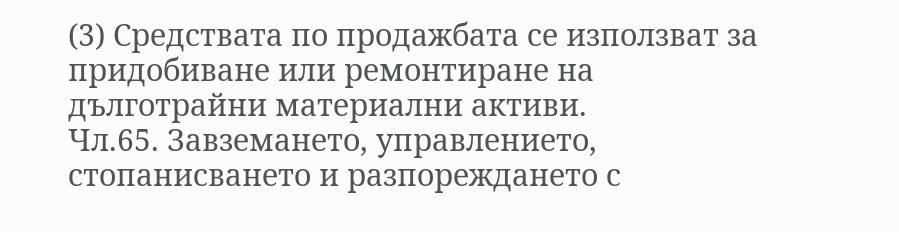(3) Средствата по продажбата се използват за придобиване или ремонтиране на дълготрайни материални активи.
Чл.65. Завземането, управлението, стопанисването и разпореждането с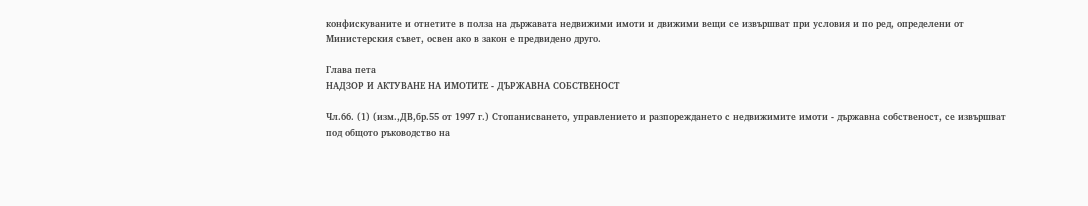конфискуваните и отнетите в полза на държавата недвижими имоти и движими вещи се извършват при условия и по ред, определени от Министерския съвет, освен ако в закон е предвидено друго.

Глава пета
НАДЗОР И АКТУВАНЕ НА ИМОТИТЕ - ДЪРЖАВНА СОБСТВЕНОСТ

Чл.66. (1) (изм.,ДВ,бр.55 от 1997 г.) Стопанисването, управлението и разпореждането с недвижимите имоти - държавна собственост, се извършват под общото ръководство на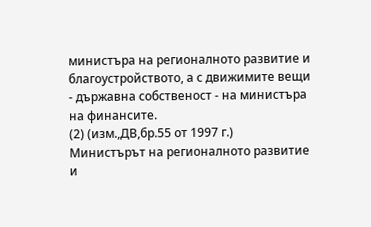министъра на регионалното развитие и благоустройството, а с движимите вещи - държавна собственост - на министъра на финансите.
(2) (изм.,ДВ,бр.55 от 1997 г.) Министърът на регионалното развитие и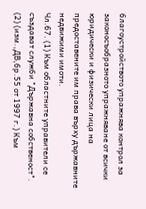благоустройството упражнява контрол за законосъобразното упражняване от всички юридически и физически лица на предоставените им права върху държавните недвижими имоти.
Чл.67. (1) Към областните управители се създават служби "Държавна собственост".
(2) (изм.,ДВ,бр.55 от 1997 г.) Към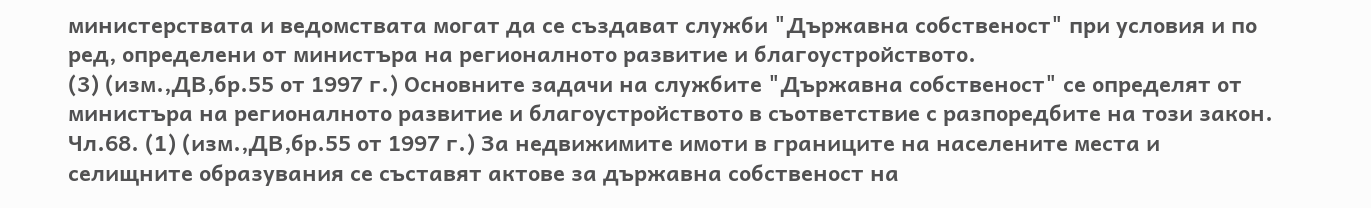министерствата и ведомствата могат да се създават служби "Държавна собственост" при условия и по ред, определени от министъра на регионалното развитие и благоустройството.
(3) (изм.,ДВ,бр.55 от 1997 г.) Основните задачи на службите "Държавна собственост" се определят от министъра на регионалното развитие и благоустройството в съответствие с разпоредбите на този закон.
Чл.68. (1) (изм.,ДВ,бр.55 от 1997 г.) За недвижимите имоти в границите на населените места и селищните образувания се съставят актове за държавна собственост на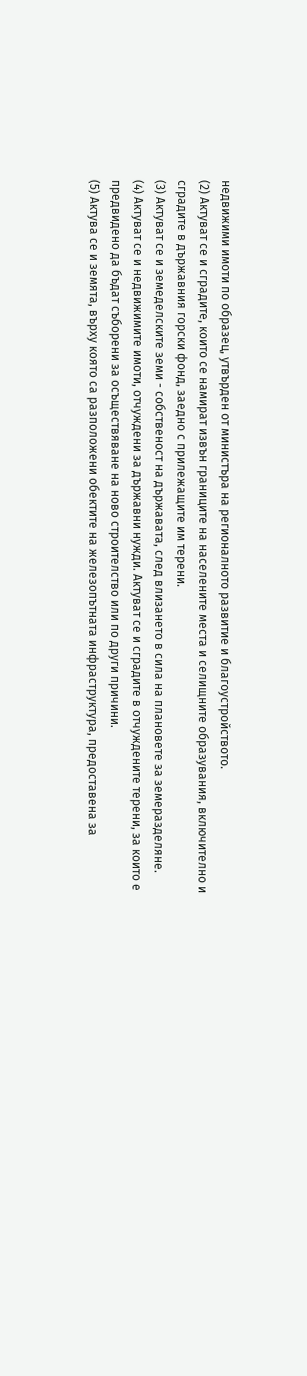недвижими имоти по образец, утвърден от министъра на регионалното развитие и благоустройството.
(2) Актуват се и сградите, които се намират извън границите на населените места и селищните образувания, включително и сградите в държавния горски фонд, заедно с прилежащите им терени.
(3) Актуват се и земеделските земи - собственост на държавата, след влизането в сила на плановете за земеразделяне.
(4) Актуват се и недвижимите имоти, отчуждени за държавни нужди. Актуват се и сградите в отчуждените терени, за които е предвидено да бъдат съборени за осъществяване на ново строителство или по други причини.
(5) Актува се и земята, върху която са разположени обектите на железопътната инфраструктура, предоставена за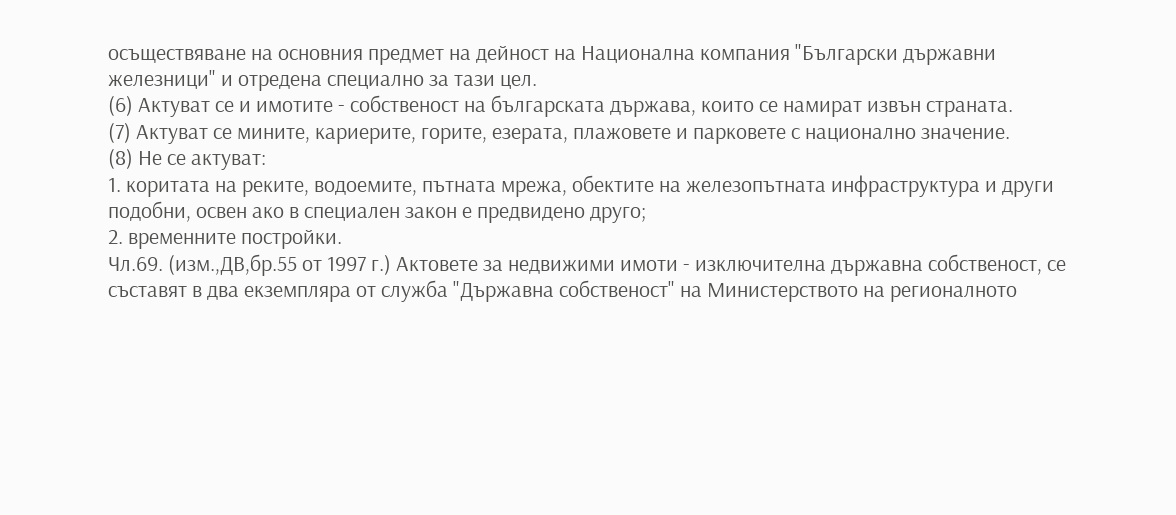осъществяване на основния предмет на дейност на Национална компания "Български държавни железници" и отредена специално за тази цел.
(6) Актуват се и имотите - собственост на българската държава, които се намират извън страната.
(7) Актуват се мините, кариерите, горите, езерата, плажовете и парковете с национално значение.
(8) Не се актуват:
1. коритата на реките, водоемите, пътната мрежа, обектите на железопътната инфраструктура и други подобни, освен ако в специален закон е предвидено друго;
2. временните постройки.
Чл.69. (изм.,ДВ,бр.55 от 1997 г.) Актовете за недвижими имоти - изключителна държавна собственост, се съставят в два екземпляра от служба "Държавна собственост" на Министерството на регионалното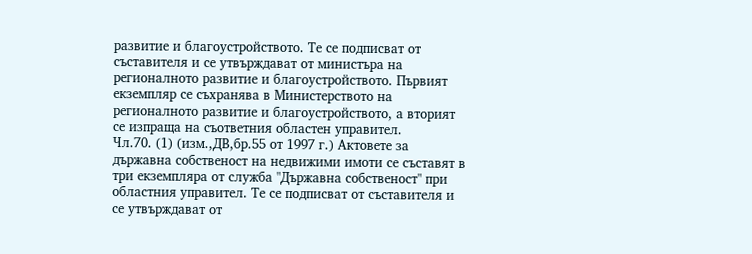развитие и благоустройството. Те се подписват от съставителя и се утвърждават от министъра на регионалното развитие и благоустройството. Първият екземпляр се съхранява в Министерството на регионалното развитие и благоустройството, а вторият се изпраща на съответния областен управител.
Чл.70. (1) (изм.,ДВ,бр.55 от 1997 г.) Актовете за държавна собственост на недвижими имоти се съставят в три екземпляра от служба "Държавна собственост" при областния управител. Те се подписват от съставителя и се утвърждават от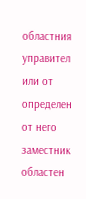областния управител или от определен от него заместник областен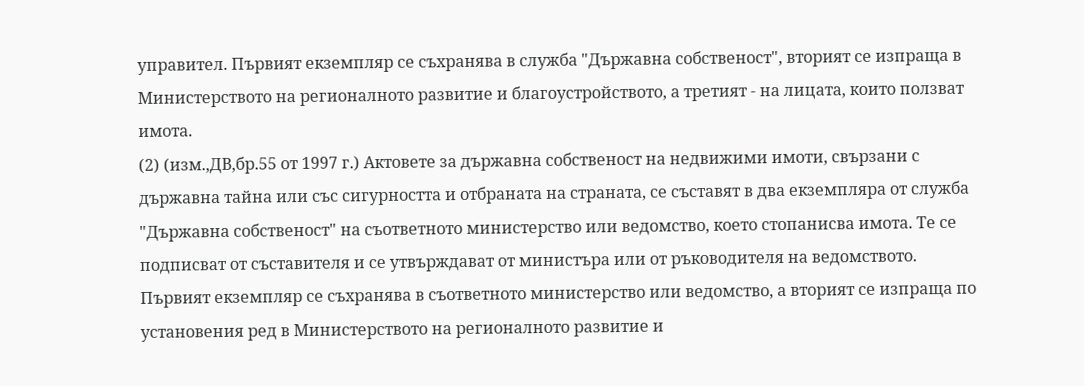управител. Първият екземпляр се съхранява в служба "Държавна собственост", вторият се изпраща в Министерството на регионалното развитие и благоустройството, а третият - на лицата, които ползват имота.
(2) (изм.,ДВ,бр.55 от 1997 г.) Актовете за държавна собственост на недвижими имоти, свързани с държавна тайна или със сигурността и отбраната на страната, се съставят в два екземпляра от служба "Държавна собственост" на съответното министерство или ведомство, което стопанисва имота. Те се подписват от съставителя и се утвърждават от министъра или от ръководителя на ведомството. Първият екземпляр се съхранява в съответното министерство или ведомство, а вторият се изпраща по установения ред в Министерството на регионалното развитие и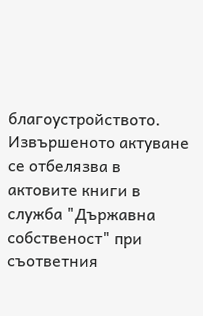благоустройството. Извършеното актуване се отбелязва в актовите книги в служба "Държавна собственост" при съответния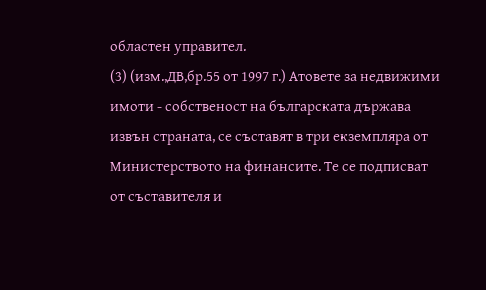областен управител.
(3) (изм.,ДВ,бр.55 от 1997 г.) Атовете за недвижими имоти - собственост на българската държава извън страната, се съставят в три екземпляра от Министерството на финансите. Те се подписват от съставителя и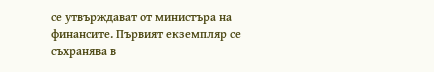се утвърждават от министъра на финансите. Първият екземпляр се съхранява в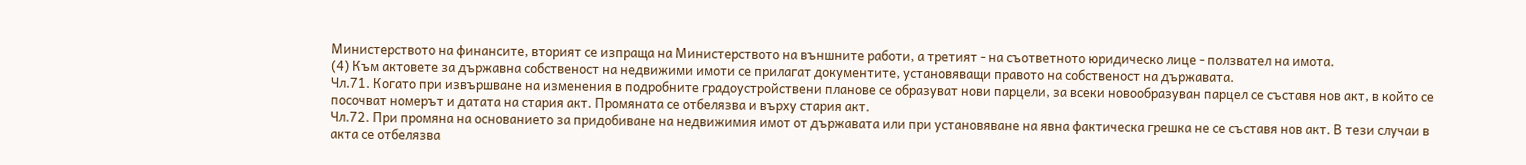Министерството на финансите, вторият се изпраща на Министерството на външните работи, а третият - на съответното юридическо лице - ползвател на имота.
(4) Към актовете за държавна собственост на недвижими имоти се прилагат документите, установяващи правото на собственост на държавата.
Чл.71. Когато при извършване на изменения в подробните градоустройствени планове се образуват нови парцели, за всеки новообразуван парцел се съставя нов акт, в който се посочват номерът и датата на стария акт. Промяната се отбелязва и върху стария акт.
Чл.72. При промяна на основанието за придобиване на недвижимия имот от държавата или при установяване на явна фактическа грешка не се съставя нов акт. В тези случаи в акта се отбелязва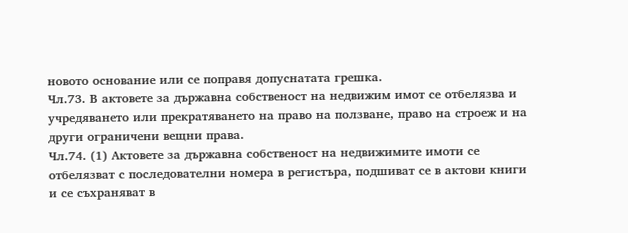новото основание или се поправя допуснатата грешка.
Чл.73. В актовете за държавна собственост на недвижим имот се отбелязва и учредяването или прекратяването на право на ползване, право на строеж и на други ограничени вещни права.
Чл.74. (1) Актовете за държавна собственост на недвижимите имоти се отбелязват с последователни номера в регистъра, подшиват се в актови книги и се съхраняват в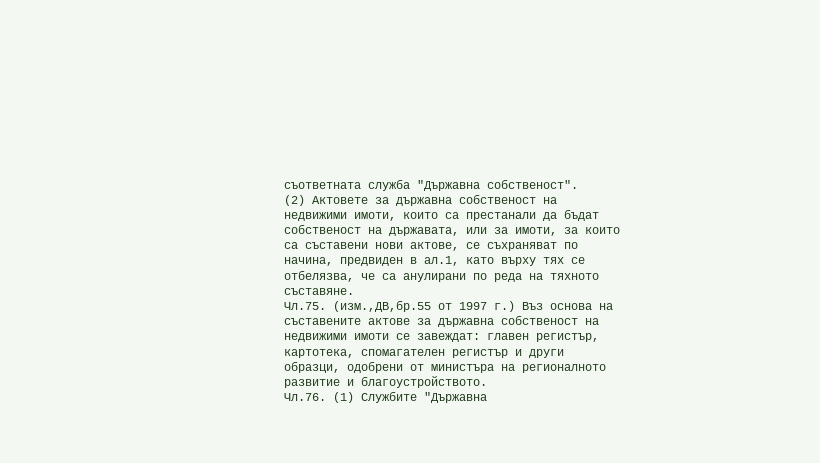съответната служба "Държавна собственост".
(2) Актовете за държавна собственост на недвижими имоти, които са престанали да бъдат собственост на държавата, или за имоти, за които са съставени нови актове, се съхраняват по начина, предвиден в ал.1, като върху тях се отбелязва, че са анулирани по реда на тяхното съставяне.
Чл.75. (изм.,ДВ,бр.55 от 1997 г.) Въз основа на съставените актове за държавна собственост на недвижими имоти се завеждат: главен регистър, картотека, спомагателен регистър и други образци, одобрени от министъра на регионалното развитие и благоустройството.
Чл.76. (1) Службите "Държавна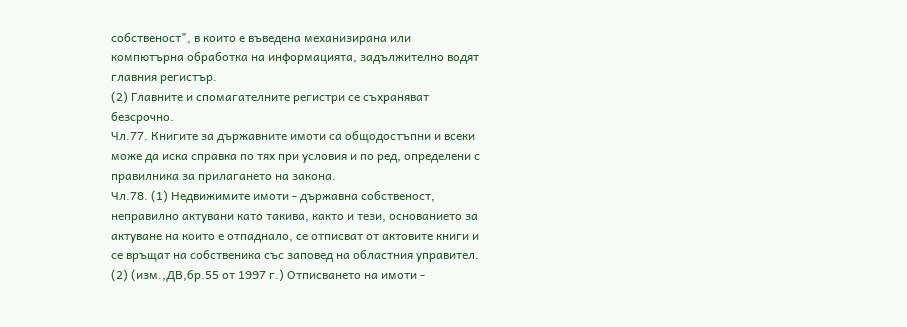собственост", в които е въведена механизирана или компютърна обработка на информацията, задължително водят главния регистър.
(2) Главните и спомагателните регистри се съхраняват безсрочно.
Чл.77. Книгите за държавните имоти са общодостъпни и всеки може да иска справка по тях при условия и по ред, определени с правилника за прилагането на закона.
Чл.78. (1) Недвижимите имоти - държавна собственост, неправилно актувани като такива, както и тези, основанието за актуване на които е отпаднало, се отписват от актовите книги и се връщат на собственика със заповед на областния управител.
(2) (изм.,ДВ,бр.55 от 1997 г.) Отписването на имоти -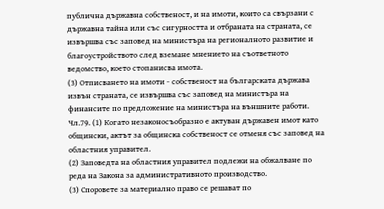публична държавна собственост, и на имоти, които са свързани с държавна тайна или със сигурността и отбраната на страната, се извършва със заповед на министъра на регионалното развитие и благоустройството след вземане мнението на съответното ведомство, което стопанисва имота.
(3) Отписването на имоти - собственост на българската държава извън страната, се извършва със заповед на министъра на финансите по предложение на министъра на външните работи.
Чл.79. (1) Когато незаконосъобразно е актуван държавен имот като общински, актът за общинска собственост се отменя със заповед на областния управител.
(2) Заповедта на областния управител подлежи на обжалване по реда на Закона за административното производство.
(3) Споровете за материално право се решават по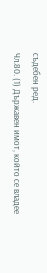съдебен ред.
Чл.80. (1) Държавен имот, който се владее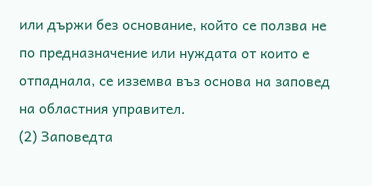или държи без основание, който се ползва не по предназначение или нуждата от които е отпаднала, се изземва въз основа на заповед на областния управител.
(2) Заповедта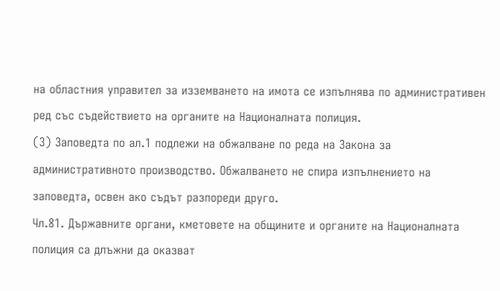на областния управител за изземването на имота се изпълнява по административен ред със съдействието на органите на Националната полиция.
(3) Заповедта по ал.1 подлежи на обжалване по реда на Закона за административното производство. Обжалването не спира изпълнението на заповедта, освен ако съдът разпореди друго.
Чл.81. Държавните органи, кметовете на общините и органите на Националната полиция са длъжни да оказват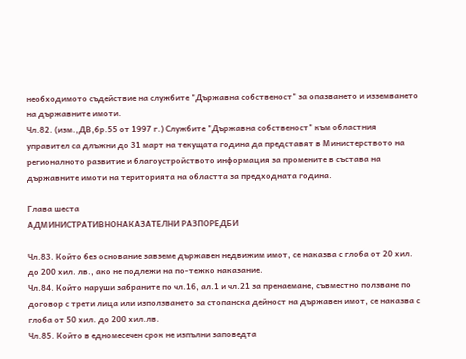необходимото съдействие на службите "Държавна собственост" за опазването и изземването на държавните имоти.
Чл.82. (изм.,ДВ,бр.55 от 1997 г.) Службите "Държавна собственост" към областния управител са длъжни до 31 март на текущата година да представят в Министерството на регионалното развитие и благоустройството информация за промените в състава на държавните имоти на територията на областта за предходната година.

Глава шеста
АДМИНИСТРАТИВНОНАКАЗАТЕЛНИ РАЗПОРЕДБИ

Чл.83. Който без основание завземе държавен недвижим имот, се наказва с глоба от 20 хил. до 200 хил. лв., ако не подлежи на по-тежко наказание.
Чл.84. Който наруши забраните по чл.16, ал.1 и чл.21 за пренаемане, съвместно ползване по договор с трети лица или използването за стопанска дейност на държавен имот, се наказва с глоба от 50 хил. до 200 хил.лв.
Чл.85. Който в едномесечен срок не изпълни заповедта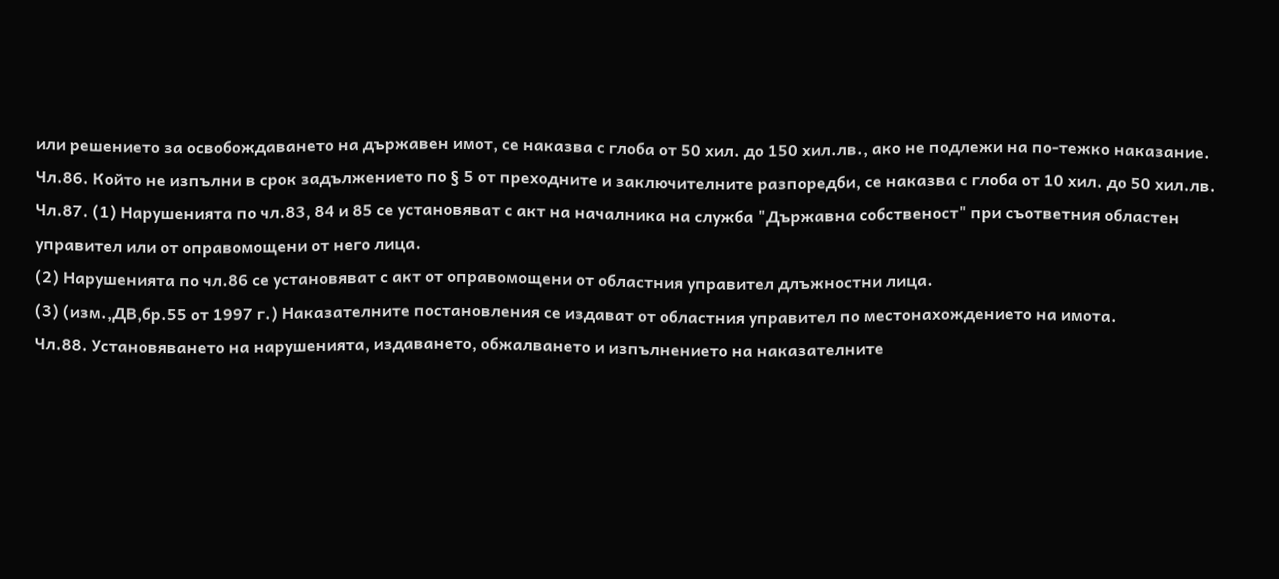или решението за освобождаването на държавен имот, се наказва с глоба от 50 хил. до 150 хил.лв., ако не подлежи на по-тежко наказание.
Чл.86. Който не изпълни в срок задължението по § 5 от преходните и заключителните разпоредби, се наказва с глоба от 10 хил. до 50 хил.лв.
Чл.87. (1) Нарушенията по чл.83, 84 и 85 се установяват с акт на началника на служба "Държавна собственост" при съответния областен управител или от оправомощени от него лица.
(2) Нарушенията по чл.86 се установяват с акт от оправомощени от областния управител длъжностни лица.
(3) (изм.,ДВ,бр.55 от 1997 г.) Наказателните постановления се издават от областния управител по местонахождението на имота.
Чл.88. Установяването на нарушенията, издаването, обжалването и изпълнението на наказателните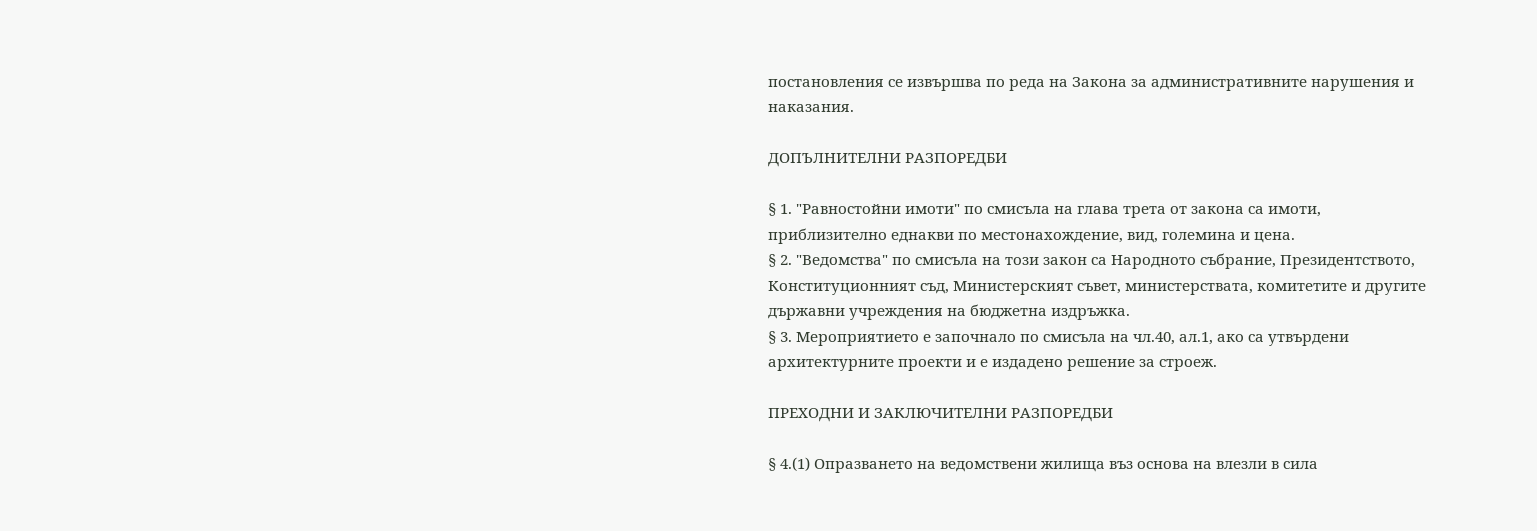постановления се извършва по реда на Закона за административните нарушения и наказания.

ДОПЪЛНИТЕЛНИ РАЗПОРЕДБИ

§ 1. "Равностойни имоти" по смисъла на глава трета от закона са имоти, приблизително еднакви по местонахождение, вид, големина и цена.
§ 2. "Ведомства" по смисъла на този закон са Народното събрание, Президентството, Конституционният съд, Министерският съвет, министерствата, комитетите и другите държавни учреждения на бюджетна издръжка.
§ 3. Мероприятието е започнало по смисъла на чл.40, ал.1, ако са утвърдени архитектурните проекти и е издадено решение за строеж.

ПРЕХОДНИ И ЗАКЛЮЧИТЕЛНИ РАЗПОРЕДБИ

§ 4.(1) Опразването на ведомствени жилища въз основа на влезли в сила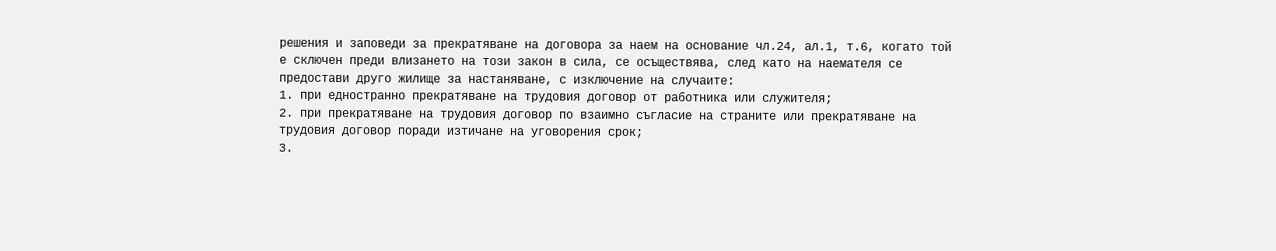решения и заповеди за прекратяване на договора за наем на основание чл.24, ал.1, т.6, когато той е сключен преди влизането на този закон в сила, се осъществява, след като на наемателя се предостави друго жилище за настаняване, с изключение на случаите:
1. при едностранно прекратяване на трудовия договор от работника или служителя;
2. при прекратяване на трудовия договор по взаимно съгласие на страните или прекратяване на трудовия договор поради изтичане на уговорения срок;
3.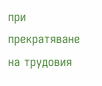при прекратяване на трудовия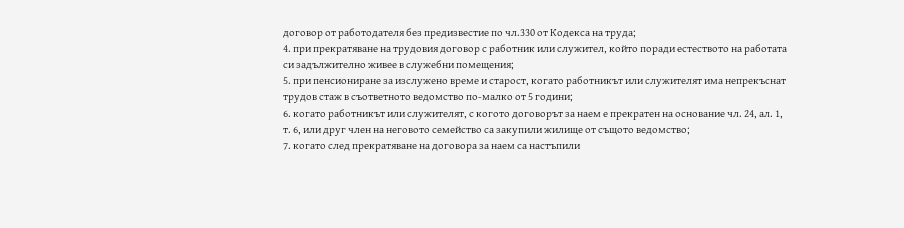договор от работодателя без предизвестие по чл.330 от Кодекса на труда;
4. при прекратяване на трудовия договор с работник или служител, който поради естеството на работата си задължително живее в служебни помещения;
5. при пенсиониране за изслужено време и старост, когато работникът или служителят има непрекъснат трудов стаж в съответното ведомство по-малко от 5 години;
6. когато работникът или служителят, с когото договорът за наем е прекратен на основание чл. 24, ал. 1, т. 6, или друг член на неговото семейство са закупили жилище от същото ведомство;
7. когато след прекратяване на договора за наем са настъпили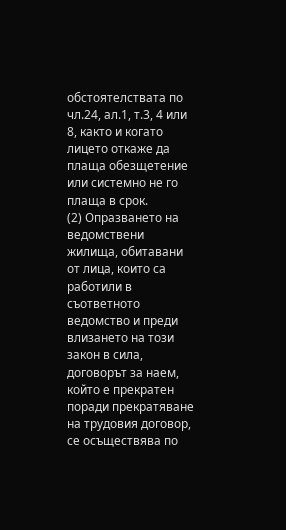обстоятелствата по чл.24, ал.1, т.3, 4 или 8, както и когато лицето откаже да плаща обезщетение или системно не го плаща в срок.
(2) Опразването на ведомствени жилища, обитавани от лица, които са работили в съответното ведомство и преди влизането на този закон в сила, договорът за наем, който е прекратен поради прекратяване на трудовия договор, се осъществява по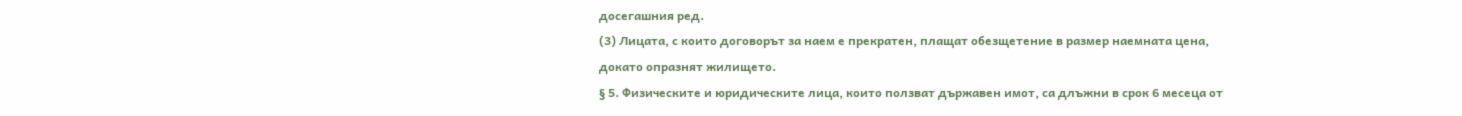досегашния ред.
(3) Лицата, с които договорът за наем е прекратен, плащат обезщетение в размер наемната цена, докато опразнят жилището.
§ 5. Физическите и юридическите лица, които ползват държавен имот, са длъжни в срок 6 месеца от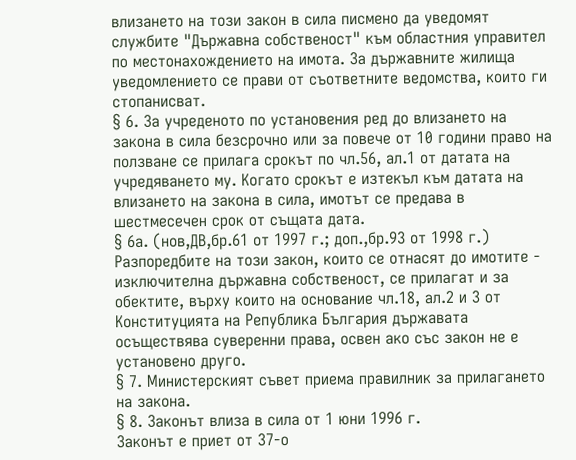влизането на този закон в сила писмено да уведомят службите "Държавна собственост" към областния управител по местонахождението на имота. За държавните жилища уведомлението се прави от съответните ведомства, които ги стопанисват.
§ 6. За учреденото по установения ред до влизането на закона в сила безсрочно или за повече от 10 години право на ползване се прилага срокът по чл.56, ал.1 от датата на учредяването му. Когато срокът е изтекъл към датата на влизането на закона в сила, имотът се предава в шестмесечен срок от същата дата.
§ 6а. (нов,ДВ,бр.61 от 1997 г.; доп.,бр.93 от 1998 г.) Разпоредбите на този закон, които се отнасят до имотите - изключителна държавна собственост, се прилагат и за обектите, върху които на основание чл.18, ал.2 и 3 от Конституцията на Република България държавата осъществява суверенни права, освен ако със закон не е установено друго.
§ 7. Министерският съвет приема правилник за прилагането на закона.
§ 8. Законът влиза в сила от 1 юни 1996 г.
Законът е приет от 37-о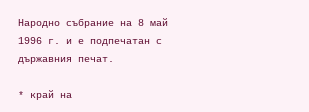Народно събрание на 8 май 1996 г. и е подпечатан с държавния печат.

* край на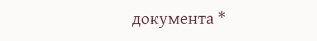документа *